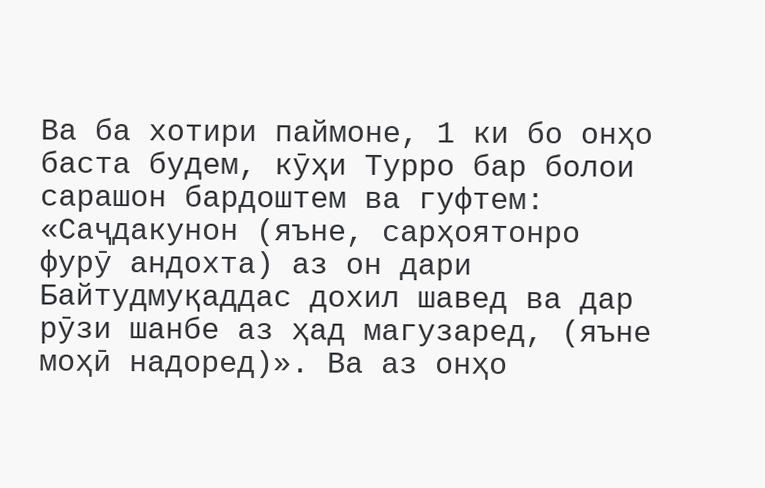Ва ба хотири паймоне, 1 ки бо онҳо баста будем, кӯҳи Турро бар болои сарашон бардоштем ва гуфтем: «Саҷдакунон (яъне, сарҳоятонро фурӯ андохта) аз он дари Байтудмуқаддас дохил шавед ва дар рӯзи шанбе аз ҳад магузаред, (яъне моҳӣ надоред)». Ва аз онҳо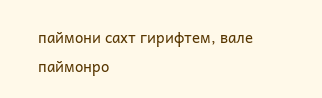паймони сахт гирифтем, вале паймонро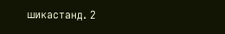шикастанд. 2